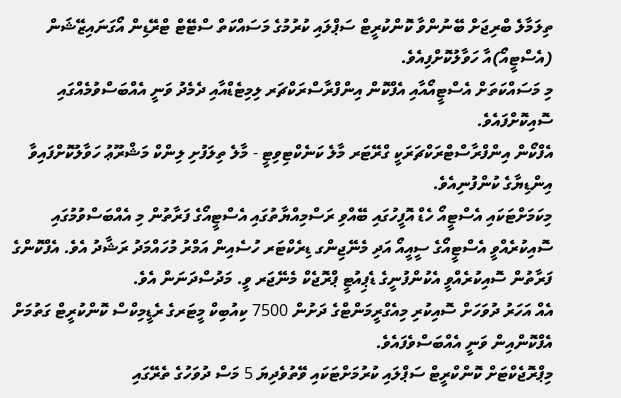ތިލަމާލެ ބްރިޖަށް ބޭނުންވާ ކޮންކުރީޓް ސަޕްލައި ކުރުމުގެ މަސައްކަތް ސްޓޭޓް ޓްރޭޑިން އޯގަނައިޒޭޝަން (އެސްޓީއޯ)އާ ހަވާލުކޮށްފިއެވެ.
މި މަސައްކަތަށް އެސްޓީއޯއާއި އެފްކޮން އިންފްރާސްރަކްޗަރ ލިމިޓެޑްއާއި ދެމެދު ވަނީ އެއްބަސްވުމެއްގައި ސޮއިކޮށްފައެވެ.
އެފްކޯން އިންފްރާސްޓްރަކްޗަރަކީ ގްރޭޓަރ މާލެ ކަނެކްޓިވިޓީ - މާލެ ތިލަފުށި ލިންކް މަޝްރޫޢު ހަވާލުކޮށްފައިވާ އިންޑިޔާގެ ކުންފުނިއެވެ.
މިކަމަށްޓަކައި އެސްޓީއޯ ހެޑް އޮފީހުގައި ބޭއްވި ރަސްމިއްޔާތުގައި އެސްޓީއޯގެ ފަރާތުން މި އެއްބަސްވުމުގައި ސޮއިކުރެއްވީ އެސްޓީއޯގެ ސީއީއޯ އަދި މެނޭޖިންގ ޑިރެކްޓަރ ހުސެއިން އަމްރު މުހައްމަދު ރަޝާދު އެވެ. އެފްކޮންގެ ފަރާތުން ސޮއިކުރެއްވީ އެކުންފުނީގެ ޑެޕިއުޓީ ޕްރޮޖެކް މެނޭޖަރ ވީ. މަދުސްދަނަން އެވެ.
އެއް އަހަރު ދުވަހަށް ސޮއިކުރި މިއެގްރީމަންޓްގެ ދަށުން 7500 ކިއުބިކް މީޓަރގެ ރެޑީމިކްސް ކޮންކުރީޓް ގަތުމަށް އެފްކޮންއިން ވަނީ އެއްބަސްވެފައެވެ.
މިޕްރޮޖެކްޓަށް ކޮންކްރީޓް ސަޕްލައި ކުރުމަށްޓަކައި ވޭތުވެދިޔަ 5 މަސް ދުވަހުގެ ތެރޭގައި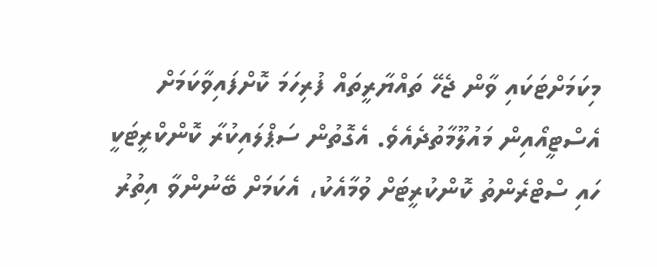މިކަމަށްޓަކައި ވާން ޖެހޭ ތައްޔާރީތައް ފުރިހަމަ ކޮށްފައިވާކަމަށް އެސްޓީއޯއިން މައުލޫމާތުދެއެވެ. އެގޮތުން ސަޕްލައިކުރާ ކޮންކްރީޓަކީ ހައި ސްޓްރެންތު ކޮންކުރީޓަށް ވުމާއެކު، އެކަމަށް ބޭނުންވާ އިތުރު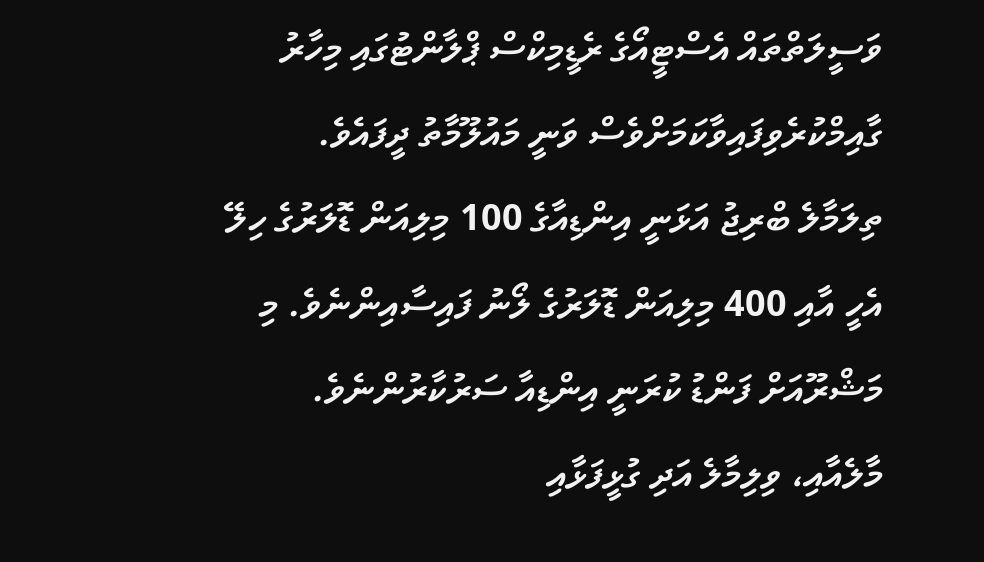ވަސީލަތްތައް އެސްޓީއޯގެ ރެޑީމިކްސް ޕްލާންޓުގައި މިހާރު ގާއިމްކުރެވިފައިވާކަމަށްވެސް ވަނީ މައުލޫމާތު ދީފައެވެ.
ތިލަމާލެ ބްރިޖު އަޅަނީ އިންޑިއާގެ 100 މިލިއަން ޑޮލަރުގެ ހިލޭ އެހީ އާއި 400 މިލިއަން ޑޮލަރުގެ ލޯނު ފައިސާއިންނެވެ. މި މަޝްރޫއަށް ފަންޑު ކުރަނީ އިންޑިއާ ސަރުކާރުންނެވެ.
މާލެއާއި، ވިލިމާލެ އަދި ގުޅީފަޅާއި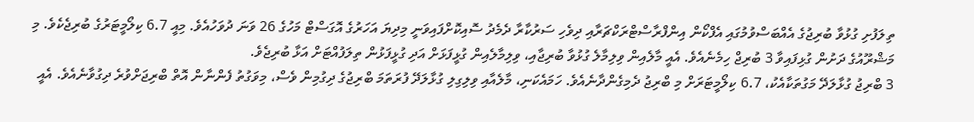ތިލަފުށި ގުޅުވާ ބުރިޖުގެ އެއްބަސްވުމުގައި އެފްކޯން އިންފްރާސްޓްރަކްޗަރާއި ދިވެހި ސަރުކާރާ ދެމެދު ސޮއިކޮށްފައިވަނީ މިދިޔަ އަހަރުގެ އޮގަސްޓް މަހުގެ 26 ވަނަ ދުވަހުއެވެ. މިއީ 6.7 ކިލޯމީޓަރުގެ ބުރިޖެކެވެ. މި މަޝްރޫއުގެ ދަށުން ގުޅިފައިވާ 3 ބުރިޖް ހިމެނެއެވެ. އެއީ މާލެއިން ވިލިމާލެ ގުޅުވާ ބުރިޖާއި، ވިލިމާލެއިން ގުޅީފަޅަށް އަދި ގުޅީފަޅުން ތިލަފުއްޓަށް އަޅާ ބުރިޖެވެ.
3 ބްރިޖު ގުޅާލަދޭ މަގުތަކާއެކު، 6.7 ކިލޯމީޓަރަށް މި ބްރިޖު ދެމިގެންދާނެއެވެ. ހަމައެކަނި، މާލެއާއި ވިލިގިލި ގުޅާލަދޭ ފުރަތަމަ ބްރިޖުގެ ދިގުމިން ވެސް، މިވަގުތު ފެންނާން އޮތް ބްރިޖަށްވުރެ ދިގުވާނެއެވެ. އެއީ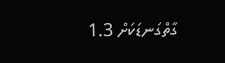ގާތްގަނޑަކަށް 1.3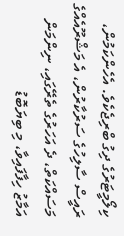ކިލޯމީޓަރުގެ ދިގު ބްރިޖެކެވެ. އެހެންކަމުން، ރައީސް ސާލިހުގެ ސަރުކާރުން، އެ މަޝްރޫއެއްގެ މަސައްކަތް، ދެ އަހަރުގެ ތެރޭގައި، ނިންމަން އަމާޒު ހިފާފައިވާ، މި ބިޔަބޮޑު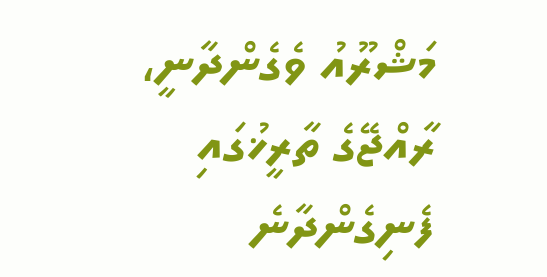މަޝްރޫއު ވެގެންދާނީ، ރާއްޖޭގެ ތާރީޚުގައި ފެނިގެންދާނެ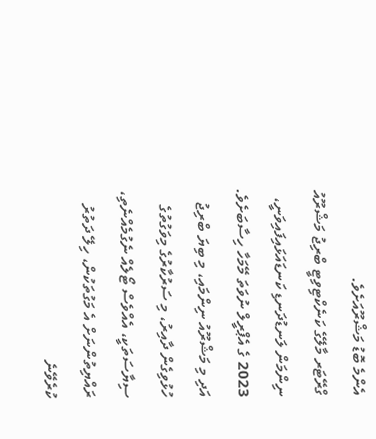އެންމެ ބޮޑު މަޝްރޫއަށެވެ.
ގްރޭޓަރ މާލޭގެ ކަނެކްޓިވިޓީ ބްރިޖު މަޝްރޫއު ނިންމަން ލަނޑުދަނޑި ކަނޑައަޅައިފައިވަނީ، 2023 ގެ އެޕްރީލް ނުވަތަ މޭމަހާ ހިސާބަށެވެ. އަދި މި މަޝްރޫއު ނިންމައި، މި ބިޔަ ބްރިޖު ހުޅުވިގެން ދާއިރު، މި ސަރުކާރުގެ މިވަގުތުގެ ސިޔާސަތަކީ، އެއްވެސް ޓޯލެއް ނެގުމެއްނެތި، ރައްޔިތުންނަށް އެ މަގުތަކުން، ހިލޭ ދަތުރު ކުރެވޭނެ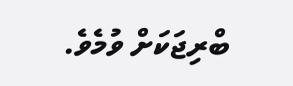ބްރިޖަކަށް ވުމެވެ.